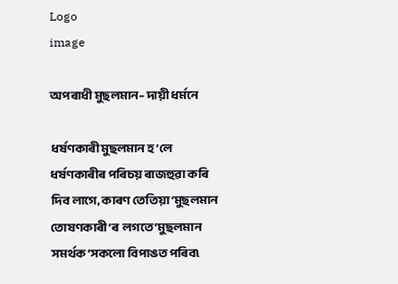Logo
image

অপৰাধী মুছলমান– দায়ী ধৰ্মনে

ধৰ্ষণকাৰী মুছলমান হ’লে ধৰ্ষণকাৰীৰ পৰিচয় ৰাজহুৱা কৰি দিব লাগে, কাৰণ তেতিয়া ‘মুছলমান তোষণকাৰী’ৰ  লগতে ‘মুছলমান সমৰ্থক’সকলো বিপাঙত পৰিব৷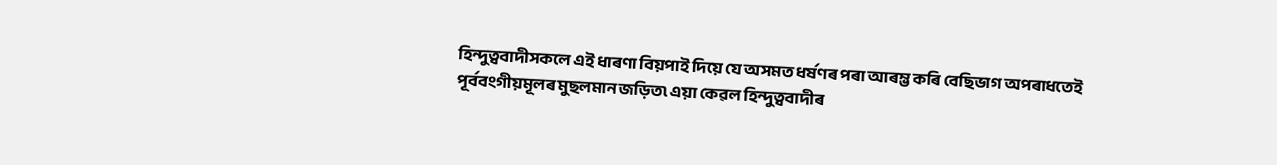হিন্দুত্ববাদীসকলে এই ধাৰণা বিয়পাই দিয়ে যে অসমত ধৰ্ষণৰ পৰা আৰম্ভ কৰি বেছিভাগ অপৰাধতেই পূৰ্ববংগীয়মূলৰ মুছলমান জড়িত৷ এয়া কেৱল হিন্দুত্ববাদীৰ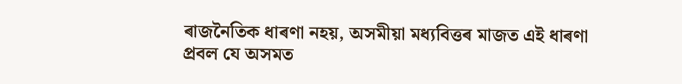ৰাজনৈতিক ধাৰণা নহয়, অসমীয়া মধ্যবিত্তৰ মাজত এই ধাৰণা প্ৰবল যে অসমত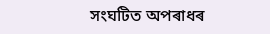সংঘটিত অপৰাধৰ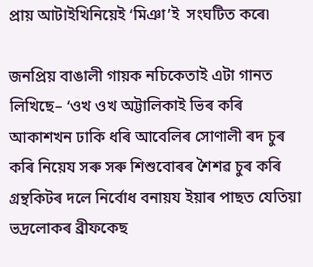প্ৰায় আটাইখিনিয়েই ‘মিঞা’ই  সংঘটিত কৰে৷

জনপ্ৰিয় বাঙালী গায়ক নচিকেতাই এটা গানত লিখিছে– ‘ওখ ওখ অট্টালিকাই ভিৰ কৰি আকাশখন ঢাকি ধৰি আবেলিৰ সোণালী ৰদ চুৰ কৰি নিয়েয সৰু সৰু শিশুবোৰৰ শৈশৱ চুৰ কৰি গ্ৰন্থকিটৰ দলে নিৰ্বোধ বনায়য ইয়াৰ পাছত যেতিয়া ভদ্ৰলোকৰ ব্ৰীফকেছ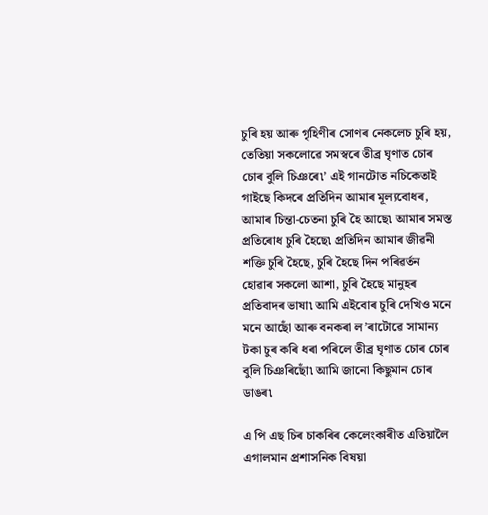চুৰি হয় আৰু গৃহিণীৰ সোণৰ নেকলেচ চুৰি হয়, তেতিয়া সকলোৱে সমস্বৰে তীব্ৰ ঘৃণাত চোৰ চোৰ বুলি চিঞৰে৷’ এই গানটোত নচিকেতাই গাইছে কিদৰে প্ৰতিদিন আমাৰ মূল্যবোধৰ, আমাৰ চিন্তা-চেতনা চুৰি হৈ আছে৷ আমাৰ সমস্ত প্ৰতিৰোধ চুৰি হৈছে৷ প্ৰতিদিন আমাৰ জীৱনী শক্তি চুৰি হৈছে, চুৰি হৈছে দিন পৰিৱৰ্তন হোৱাৰ সকলো আশা, চুৰি হৈছে মানুহৰ প্ৰতিবাদৰ ভাষা৷ আমি এইবোৰ চুৰি দেখিও মনে মনে আছোঁ আৰু বনকৰা ল’ৰাটোৱে সামান্য টকা চুৰ কৰি ধৰা পৰিলে তীব্ৰ ঘৃণাত চোৰ চোৰ বুলি চিঞৰিছোঁ৷ আমি জানো কিছুমান চোৰ ডাঙৰ৷

এ পি এছ চিৰ চাকৰিৰ কেলেংকাৰীত এতিয়ালৈ এগালমান প্ৰশাসনিক বিষয়া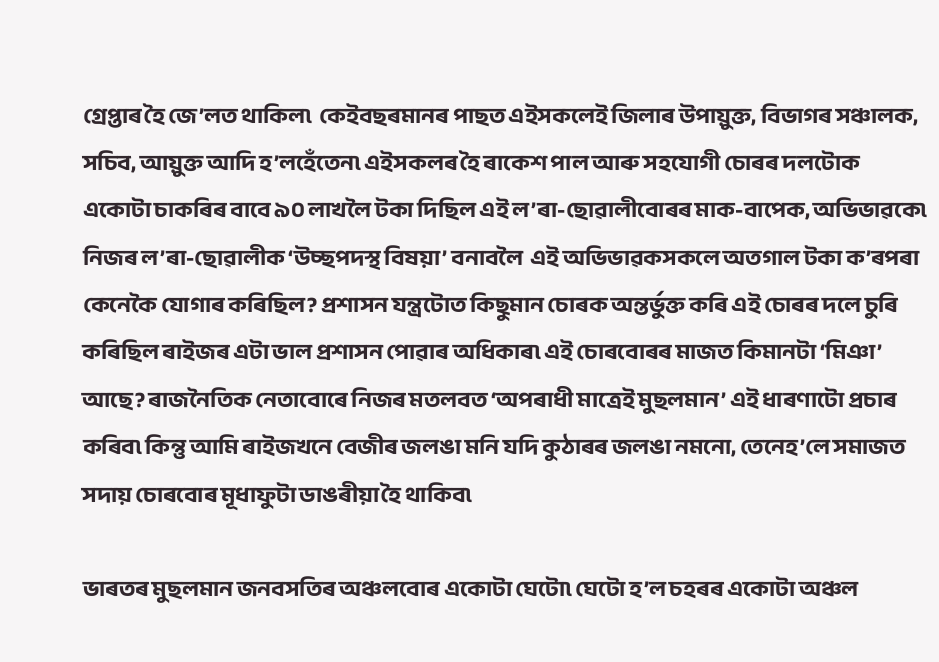গ্ৰেপ্তাৰ হৈ জে’লত থাকিল৷  কেইবছৰমানৰ পাছত এইসকলেই জিলাৰ উপায়ুক্ত, বিভাগৰ সঞ্চালক, সচিব, আয়ুক্ত আদি হ’লহেঁতেন৷ এইসকলৰ হৈ ৰাকেশ পাল আৰু সহযোগী চোৰৰ দলটোক একোটা চাকৰিৰ বাবে ৯০ লাখলৈ টকা দিছিল এই ল’ৰা-ছোৱালীবোৰৰ মাক-বাপেক, অভিভাৱকে৷ নিজৰ ল’ৰা-ছোৱালীক ‘উচ্ছপদস্থ বিষয়া’ বনাবলৈ  এই অভিভাৱকসকলে অতগাল টকা ক’ৰপৰা কেনেকৈ যোগাৰ কৰিছিল? প্ৰশাসন যন্ত্ৰটোত কিছুমান চোৰক অন্তৰ্ভুক্ত কৰি এই চোৰৰ দলে চুৰি কৰিছিল ৰাইজৰ এটা ভাল প্ৰশাসন পোৱাৰ অধিকাৰ৷ এই চোৰবোৰৰ মাজত কিমানটা ‘মিঞা’ আছে? ৰাজনৈতিক নেতাবোৰে নিজৰ মতলবত ‘অপৰাধী মাত্ৰেই মুছলমান’ এই ধাৰণাটো প্ৰচাৰ কৰিব৷ কিন্তু আমি ৰাইজখনে বেজীৰ জলঙা মনি যদি কুঠাৰৰ জলঙা নমনো, তেনেহ’লে সমাজত সদায় চোৰবোৰ মূধাফুটা ডাঙৰীয়া হৈ থাকিব৷

ভাৰতৰ মুছলমান জনবসতিৰ অঞ্চলবোৰ একোটা ঘেটো৷ ঘেটো হ’ল চহৰৰ একোটা অঞ্চল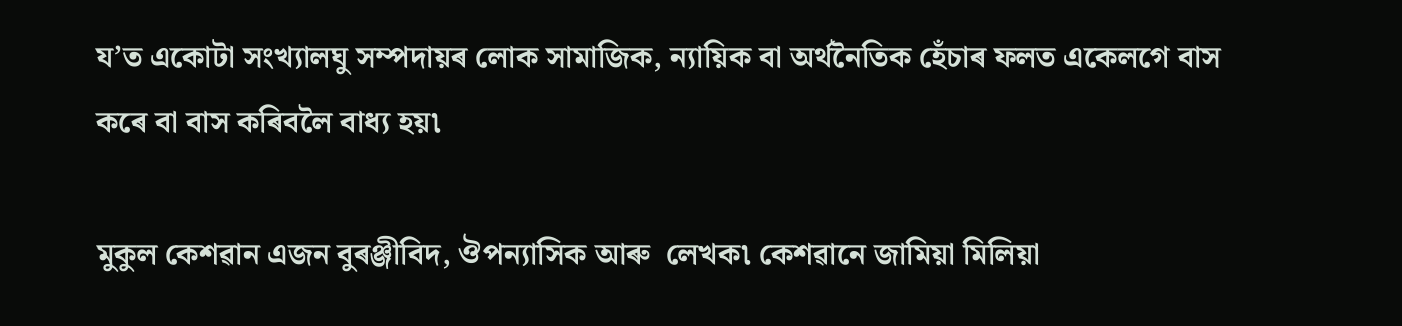য’ত একোটা সংখ্যালঘু সম্পদায়ৰ লোক সামাজিক, ন্যায়িক বা অৰ্থনৈতিক হেঁচাৰ ফলত একেলগে বাস কৰে বা বাস কৰিবলৈ বাধ্য হয়৷

মুকুল কেশৱান এজন বুৰঞ্জীবিদ, ঔপন্যাসিক আৰু  লেখক৷ কেশৱানে জামিয়া মিলিয়া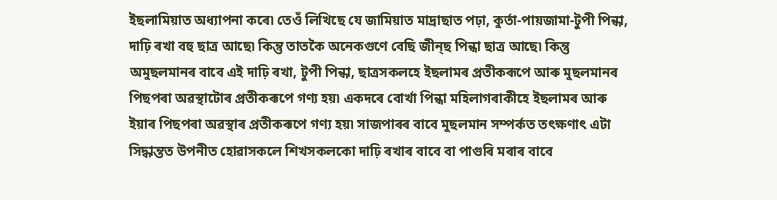ইছলামিয়াত অধ্যাপনা কৰে৷ তেওঁ লিখিছে যে জামিয়াত মাদ্ৰাছাত পঢ়া, কুৰ্তা-পায়জামা-টুপী পিন্ধা, দাঢ়ি ৰখা বহু ছাত্ৰ আছে৷ কিন্তু তাতকৈ অনেকগুণে বেছি জীন্‌ছ পিন্ধা ছাত্ৰ আছে৷ কিন্তু অমুছলমানৰ বাবে এই দাঢ়ি ৰখা, টুপী পিন্ধা, ছাত্ৰসকলহে ইছলামৰ প্ৰতীকৰূপে আৰু মুছলমানৰ পিছপৰা অৱস্থাটোৰ প্ৰতীকৰূপে গণ্য হয়৷ একদৰে বোৰ্খা পিন্ধা মহিলাগৰাকীহে ইছলামৰ আৰু ইয়াৰ পিছপৰা অৱস্থাৰ প্ৰতীকৰূপে গণ্য হয়৷ সাজপাৰৰ বাবে মুছলমান সম্পৰ্কত তৎক্ষণাৎ এটা সিদ্ধান্তত উপনীত হোৱাসকলে শিখসকলকো দাঢ়ি ৰখাৰ বাবে বা পাগুৰি মৰাৰ বাবে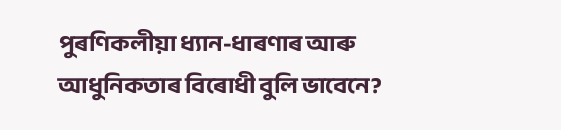পুৰণিকলীয়া ধ্যান-ধাৰণাৰ আৰু আধুনিকতাৰ বিৰোধী বুলি ভাবেনে?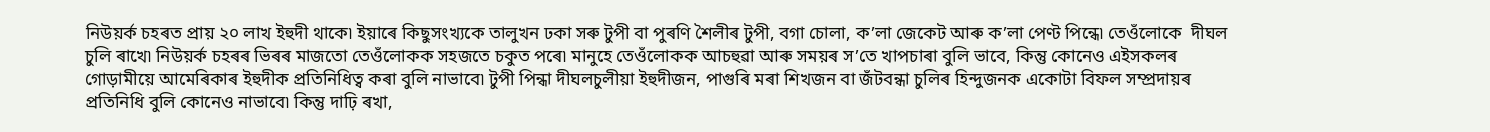নিউয়ৰ্ক চহৰত প্ৰায় ২০ লাখ ইহুদী থাকে৷ ইয়াৰে কিছুসংখ্যকে তালুখন ঢকা সৰু টুপী বা পুৰণি শৈলীৰ টুপী, বগা চোলা, ক’লা জেকেট আৰু ক’লা পেণ্ট পিন্ধে৷ তেওঁলোকে  দীঘল চুলি ৰাখে৷ নিউয়ৰ্ক চহৰৰ ভিৰৰ মাজতো তেওঁলোকক সহজতে চকুত পৰে৷ মানুহে তেওঁলোকক আচহুৱা আৰু সময়ৰ স’তে খাপচাৰা বুলি ভাবে, কিন্তু কোনেও এইসকলৰ গোড়ামীয়ে আমেৰিকাৰ ইহুদীক প্ৰতিনিধিত্ব কৰা বুলি নাভাবে৷ টুপী পিন্ধা দীঘলচুলীয়া ইহুদীজন, পাগুৰি মৰা শিখজন বা জঁটবন্ধা চুলিৰ হিন্দুজনক একোটা বিফল সম্প্ৰদায়ৰ প্ৰতিনিধি বুলি কোনেও নাভাবে৷ কিন্তু দাঢ়ি ৰখা,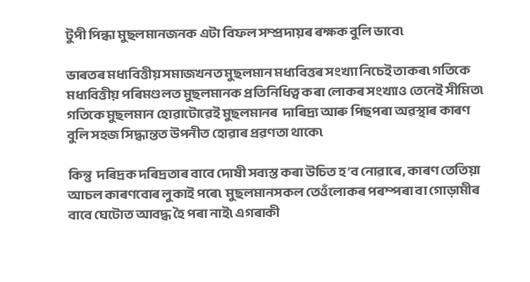টুপী পিন্ধা মুছলমানজনক এটা বিফল সম্প্ৰদায়ৰ ৰক্ষক বুলি ভাবে৷

ভাৰতৰ মধ্যবিত্তীয় সমাজখনত মুছলমান মধ্যবিত্তৰ সংখ্যা নিচেই তাকৰ৷ গতিকে মধ্যবিত্তীয় পৰিমণ্ডলত মুছলমানক প্ৰতিনিধিত্ব কৰা লোকৰ সংখ্যাও তেনেই সীমিত৷ গতিকে মুছলমান হোৱাটোৱেই মুছলমানৰ  দাৰিদ্ৰ্য আৰু পিছপৰা অৱস্থাৰ কাৰণ বুলি সহজ সিদ্ধান্তত উপনীত হোৱাৰ প্ৰৱণতা থাকে৷

কিন্তু  দৰিদ্ৰক দৰিদ্ৰতাৰ বাবে দোষী সব্যস্ত কৰা উচিত হ’ব নোৱাৰে, কাৰণ তেতিয়া আচল কাৰণবোৰ লুকাই পৰে৷  মুছলমানসকল তেওঁলোকৰ পৰম্পৰা বা গোড়ামীৰ বাবে ঘেটোত আবদ্ধ হৈ পৰা নাই৷ এগৰাকী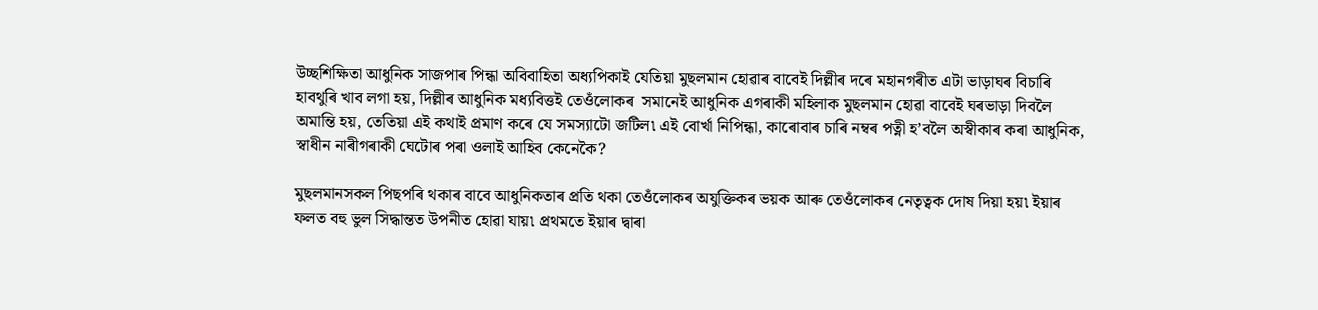উচ্ছশিক্ষিতা আধুনিক সাজপাৰ পিন্ধা অবিবাহিতা অধ্যপিকাই যেতিয়া মুছলমান হোৱাৰ বাবেই দিল্লীৰ দৰে মহানগৰীত এটা ভাড়াঘৰ বিচাৰি হাবথুৰি খাব লগা হয়, দিল্লীৰ আধুনিক মধ্যবিত্তই তেওঁলোকৰ  সমানেই আধুনিক এগৰাকী মহিলাক মুছলমান হোৱা বাবেই ঘৰভাড়া দিবলৈ অমান্তি হয়, তেতিয়া এই কথাই প্ৰমাণ কৰে যে সমস্যাটো জটিল৷ এই বোৰ্খা নিপিন্ধা, কাৰোবাৰ চাৰি নম্বৰ পত্নী হ’বলৈ অস্বীকাৰ কৰা আধুনিক, স্বাধীন নাৰীগৰাকী ঘেটোৰ পৰা ওলাই আহিব কেনেকৈ?

মুছলমানসকল পিছপৰি থকাৰ বাবে আধুনিকতাৰ প্ৰতি থকা তেওঁলোকৰ অযুক্তিকৰ ভয়ক আৰু তেওঁলোকৰ নেতৃত্বক দোষ দিয়া হয়৷ ইয়াৰ ফলত বহু ভুল সিদ্ধান্তত উপনীত হোৱা যায়৷ প্ৰথমতে ইয়াৰ দ্বাৰা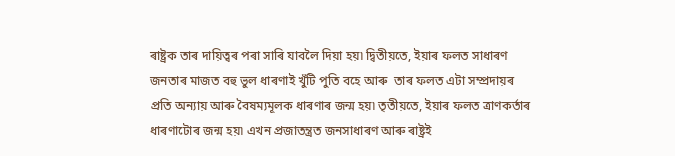ৰাষ্ট্ৰক তাৰ দায়িত্বৰ পৰা সাৰি যাবলৈ দিয়া হয়৷ দ্বিতীয়তে, ইয়াৰ ফলত সাধাৰণ জনতাৰ মাজত বহু ভুল ধাৰণাই খুঁটি পুতি বহে আৰু  তাৰ ফলত এটা সম্প্ৰদায়ৰ প্ৰতি অন্যায় আৰু বৈষম্যমূলক ধাৰণাৰ জন্ম হয়৷ তৃতীয়তে, ইয়াৰ ফলত ত্ৰাণকৰ্তাৰ ধাৰণাটোৰ জন্ম হয়৷ এখন প্ৰজাতন্ত্ৰত জনসাধাৰণ আৰু ৰাষ্ট্ৰই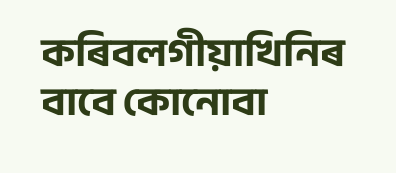কৰিবলগীয়াখিনিৰ বাবে কোনোবা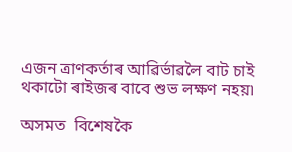এজন ত্ৰাণকৰ্তাৰ আৱিৰ্ভাৱলৈ বাট চাই থকাটো ৰাইজৰ বাবে শুভ লক্ষণ নহয়৷

অসমত  বিশেষকৈ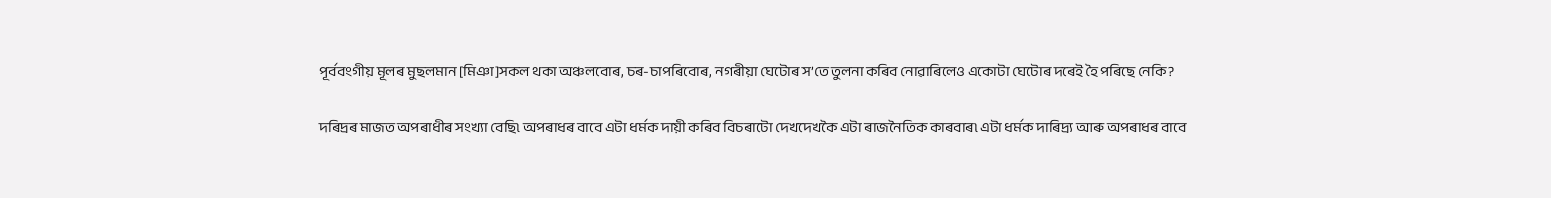পূৰ্ববংগীয় মূলৰ মুছলমান [মিঞা]সকল থকা অঞ্চলবোৰ, চৰ-চাপৰিবোৰ, নগৰীয়া ঘেটোৰ স’তে তুলনা কৰিব নোৱাৰিলেও একোটা ঘেটোৰ দৰেই হৈ পৰিছে নেকি?

দৰিদ্ৰৰ মাজত অপৰাধীৰ সংখ্যা বেছি৷ অপৰাধৰ বাবে এটা ধৰ্মক দায়ী কৰিব বিচৰাটো দেখদেখকৈ এটা ৰাজনৈতিক কাৰবাৰ৷ এটা ধৰ্মক দাৰিদ্ৰ্য আৰু অপৰাধৰ বাবে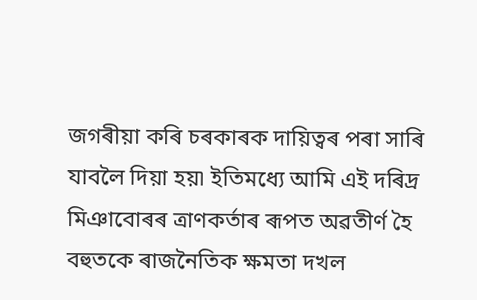জগৰীয়া কৰি চৰকাৰক দায়িত্বৰ পৰা সাৰি যাবলৈ দিয়া হয়৷ ইতিমধ্যে আমি এই দৰিদ্ৰ মিঞাবোৰৰ ত্ৰাণকৰ্তাৰ ৰূপত অৱতীৰ্ণ হৈ বহুতকে ৰাজনৈতিক ক্ষমতা দখল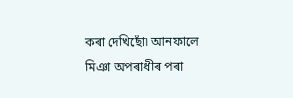কৰা দেখিছোঁ৷ আনফালে মিঞা অপৰাধীৰ পৰা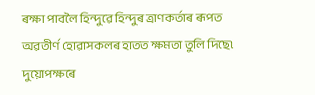ৰক্ষা পাবলৈ হিন্দুৱে হিন্দুৰ ত্ৰাণকৰ্তাৰ ৰূপত অৱতীৰ্ণ হোৱাসকলৰ হাতত ক্ষমতা তুলি দিছে৷ দুয়োপক্ষৰে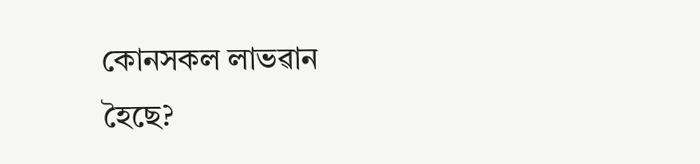কোনসকল লাভৱান হৈছে?